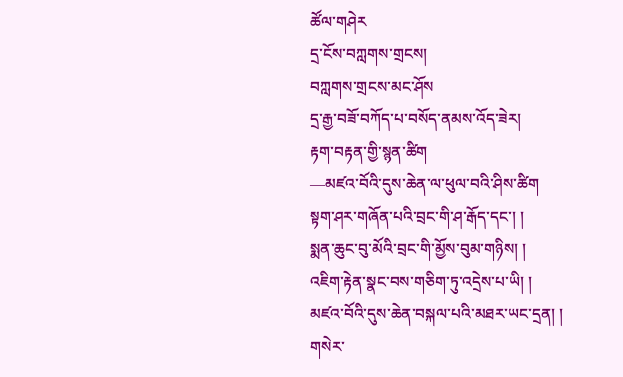ཚོལ་གཤེར
དྲ་ངོས་བཀླགས་གྲངས།
བཀླགས་གྲངས་མང་ཤོས
དྲ་རྒྱ་བཟོ་བཀོད་པ་བསོད་ནམས་འོད་ཟེར།
རྟག་བརྟན་གྱི་སྙན་ཚིག
—མཛའ་བོའི་དུས་ཆེན་ལ་ཕུལ་བའི་ཤིས་ཚིག
སྟག་ཤར་གཞོན་པའི་བྲང་གི་ཤ་རྒོད་དང་། །
སྨན་ཆུང་བུ་མོའི་བྲང་གི་མྱོས་བུམ་གཉིས། །
འཇིག་རྟེན་སྣང་བས་གཅིག་ཏུ་འདྲེས་པ་ཡི། །
མཛའ་བོའི་དུས་ཆེན་བསྐལ་པའི་མཐར་ཡང་དྲན། །
གསེར་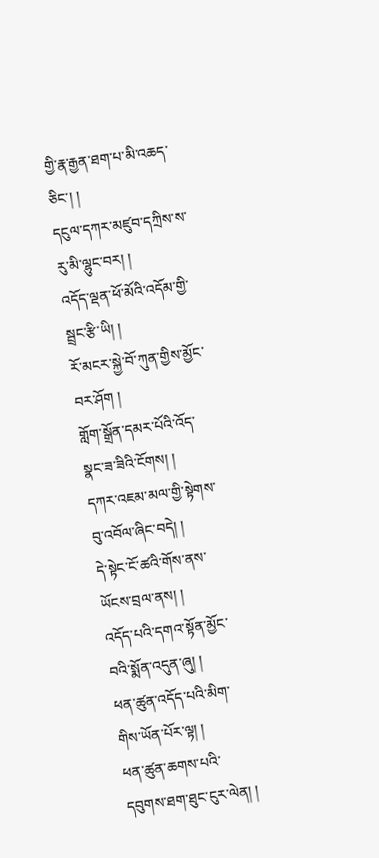གྱི་རྣ་རྒྱན་ཐག་པ་མི་འཆད་ཅིང་། །
དངུལ་དཀར་མཛུབ་དཀྲིས་ས་རུ་མི་ལྷུང་བར། །
འདོད་ལྡན་ཕོ་མོའི་འདོམ་གྱི་སྦྲང་རྩི་ཡི། །
རོ་མངར་སྐྱེ་བོ་ཀུན་གྱིས་མྱོང་བར་ཤོག །
གློག་སྒྲོན་དམར་པོའི་འོད་སྣང་ཟ་ཟིའི་ངོགས། །
དཀར་འཇམ་མལ་གྱི་སྟེགས་བུ་འབོལ་ཞིང་བདེ། །
དེ་སྟེང་ངོ་ཚའི་གོས་ནས་ཡོངས་བྲལ་ནས། །
འདོད་པའི་དགའ་སྟོན་མྱོང་བའི་སྨོན་འདུན་ཞུ། །
ཕན་ཚུན་འདོད་པའི་མིག་གིས་ཡོན་པོར་ལྟ། །
ཕན་ཚུན་ཆགས་པའི་དབུགས་ཐག་ཐུང་ངུར་ལེན། །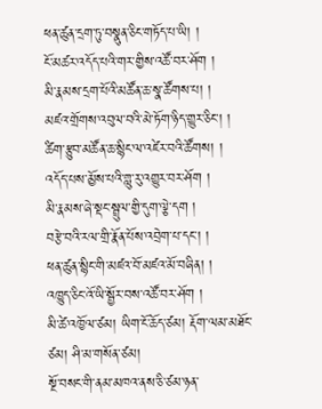ཕན་ཚུན་དྲག་ཏུ་བསྣུན་ཅིང་གཏོད་པ་ཡི། །
ངོ་མཚར་འདོད་པའི་གར་གྱིས་འཚོ་བར་ཤོག །
མི་རྣམས་དྲག་པོའི་མཚོན་ཆ་སྣ་ཚོགས་པ། །
མཛའ་གྲོགས་འབུལ་བའི་མེ་ཏོག་ཉིད་གྱུར་ཅིང་། །
ཚིག་རྩུབ་མཚོན་ཆ་སྙིང་ལ་འཛེར་བའི་ཚོགས། །
འདོད་པས་མྱོས་པའི་གླུ་རུ་འགྱུར་བར་ཤོག །
མི་རྣམས་ཞེ་སྡང་སྦྲུལ་གྱི་དུག་ལྕེ་དག །
བརྩེ་བའི་རལ་གྲི་རྣོན་པོས་འབྲེག་པ་དང་། །
ཕན་ཚུན་སྙིང་གི་མཛའ་བོ་མཛའ་མོ་བཞིན། །
འཁྱུད་ཅིང་འོ་ཡི་སྦྱོར་བས་འཚོ་བར་ཤོག །
མི་ཚེ་འཁྱོལ་ཙམ། ཡིག་ངོ་ཆོད་ཙམ། རྡོག་ལམ་མཐོང་ཙམ། ཤི་མ་གསོན་ཙམ།
སྔོ་བསང་གི་ནམ་མཁའ་ནས་ཅི་ཙམ་ཉན་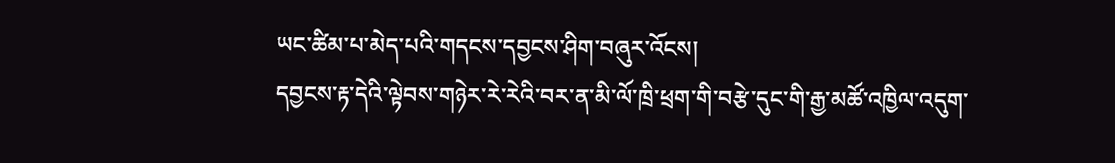ཡང་ཚིམ་པ་མེད་པའི་གདངས་དབྱངས་ཤིག་བཞུར་འོངས།
དབྱངས་རྟ་དེའི་ལྟེབས་གཉེར་རེ་རེའི་བར་ན་མི་ལོ་ཁྲི་ཕྲག་གི་བརྩེ་དུང་གི་རྒྱ་མཚོ་འཁྱིལ་འདུག་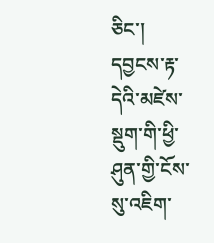ཅིང་།
དབྱངས་རྟ་དེའི་མཛེས་སྡུག་གི་ཕྱི་ཤུན་གྱི་ངོས་སུ་འཇིག་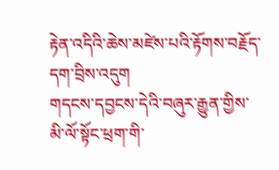རྟེན་འདིའི་ཆེས་མཛེས་པའི་རྟོགས་བརྗོད་དག་བྲིས་འདུག
གདངས་དབྱངས་དེའི་བཞུར་རྒྱུན་གྱིས་མི་ལོ་སྟོང་ཕྲག་གི་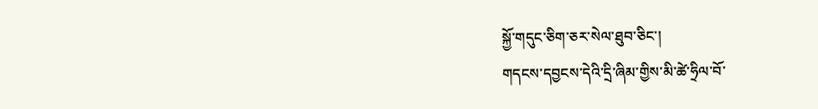སྐྱོ་གདུང་ཅིག་ཅར་སེལ་ཐུབ་ཅིང་།
གདངས་དབྱངས་དེའི་དྲི་ཞིམ་གྱིས་མི་ཚེ་ཧྲིལ་བོ་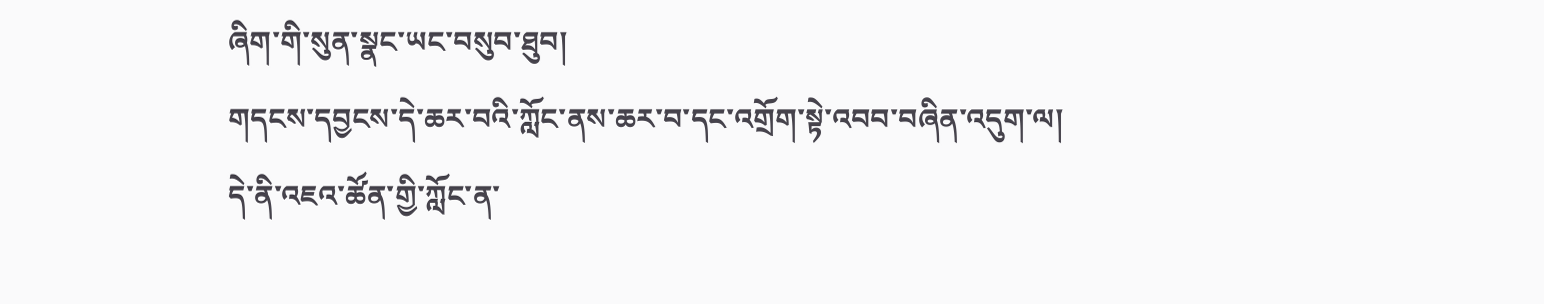ཞིག་གི་སུན་སྣང་ཡང་བསུབ་ཐུབ།
གདངས་དབྱངས་དེ་ཆར་བའི་ཀློང་ནས་ཆར་བ་དང་འགྲོག་སྟེ་འབབ་བཞིན་འདུག་ལ།
དེ་ནི་འཇའ་ཚོན་གྱི་ཀློང་ན་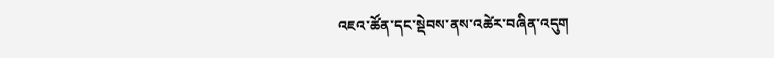འཇའ་ཚོན་དང་སྡེབས་ནས་འཚེར་བཞིན་འདུག